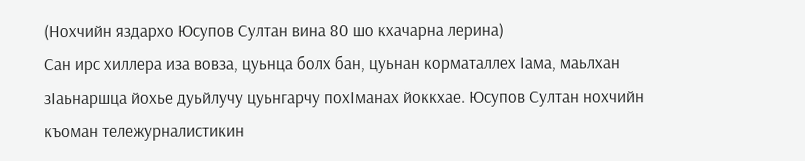(Нохчийн яздархо Юсупов Султан вина 80 шо кхачарна лерина)
Сан ирс хиллера иза вовза, цуьнца болх бан, цуьнан корматаллех Iама, маьлхан зIаьнаршца йохье дуьйлучу цуьнгарчу похIманах йоккхае. Юсупов Султан нохчийн къоман тележурналистикин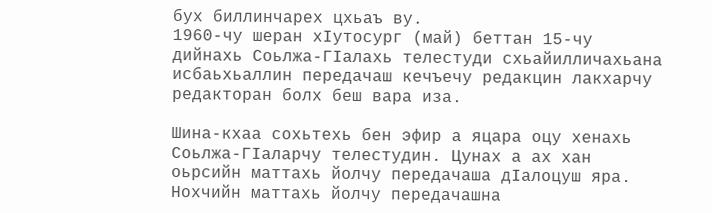бух биллинчарех цхьаъ ву.
1960-чу шеран хIутосург (май) беттан 15-чу дийнахь Соьлжа-ГIалахь телестуди схьайилличахьана исбаьхьаллин передачаш кечъечу редакцин лакхарчу редакторан болх беш вара иза.

Шина-кхаа сохьтехь бен эфир а яцара оцу хенахь Соьлжа-ГIаларчу телестудин. Цунах а ах хан оьрсийн маттахь йолчу передачаша дIалоцуш яра. Нохчийн маттахь йолчу передачашна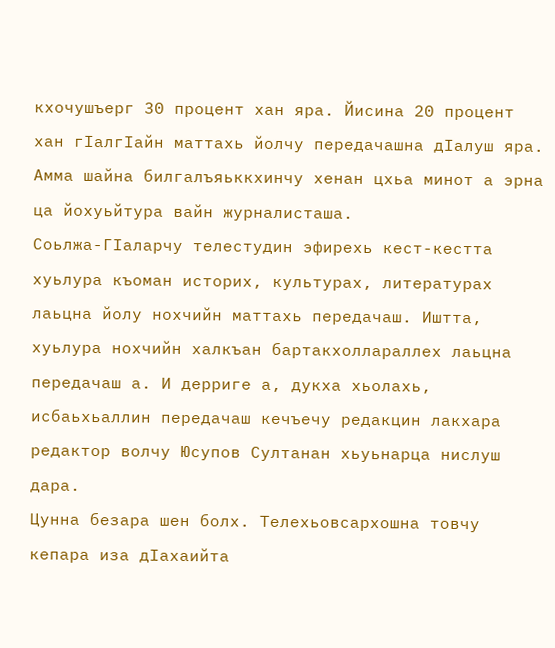кхочушъерг 30 процент хан яра. Йисина 20 процент хан гIалгIайн маттахь йолчу передачашна дIалуш яра. Амма шайна билгалъяьккхинчу хенан цхьа минот а эрна ца йохуьйтура вайн журналисташа.
Соьлжа-ГIаларчу телестудин эфирехь кест-кестта хуьлура къоман историх, культурах, литературах лаьцна йолу нохчийн маттахь передачаш. Иштта, хуьлура нохчийн халкъан бартакхоллараллех лаьцна передачаш а. И дерриге а, дукха хьолахь, исбаьхьаллин передачаш кечъечу редакцин лакхара редактор волчу Юсупов Султанан хьуьнарца нислуш дара.
Цунна безара шен болх. Телехьовсархошна товчу кепара иза дIахаийта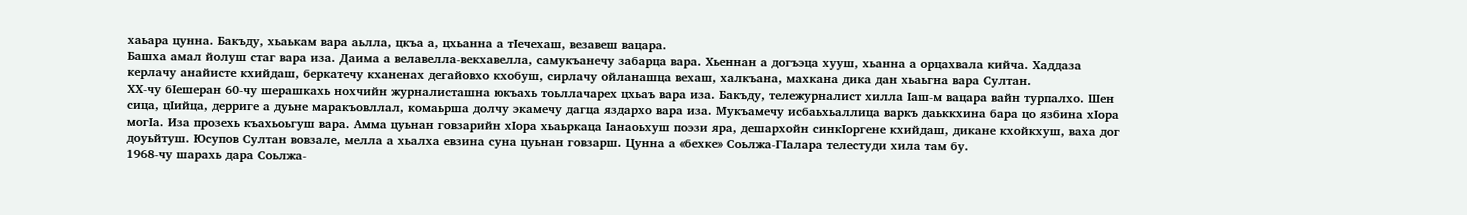хаьара цунна. Бакъду, хьаькам вара аьлла, цкъа а, цхьанна а тIечехаш, везавеш вацара.
Башха амал йолуш стаг вара иза. Даима а велавелла-векхавелла, самукъанечу забарца вара. Хьеннан а догъэца хууш, хьанна а орцахвала кийча. Хаддаза керлачу анайисте кхийдаш, беркатечу кханенах дегайовхо кхобуш, сирлачу ойланашца вехаш, халкъана, махкана дика дан хьаьгна вара Султан.
ХХ-чу бIешеран 60-чу шерашкахь нохчийн журналисташна юкъахь тоьллачарех цхьаъ вара иза. Бакъду, тележурналист хилла Iаш-м вацара вайн турпалхо. Шен сица, цIийца, дерриге а дуьне маракъовллал, комаьрша долчу экамечу дагца яздархо вара иза. Мукъамечу исбаьхьаллица варкъ даьккхина бара цо язбина хIора могIа. Иза прозехь къахьоьгуш вара. Амма цуьнан говзарийн хIора хьаьркаца Iанаоьхуш поэзи яра, дешархойн синкIоргене кхийдаш, дикане кхойкхуш, ваха дог доуьйтуш. Юсупов Султан вовзале, мелла а хьалха евзина суна цуьнан говзарш. Цунна а «бехке» Соьлжа-ГIалара телестуди хила там бу.
1968-чу шарахь дара Соьлжа-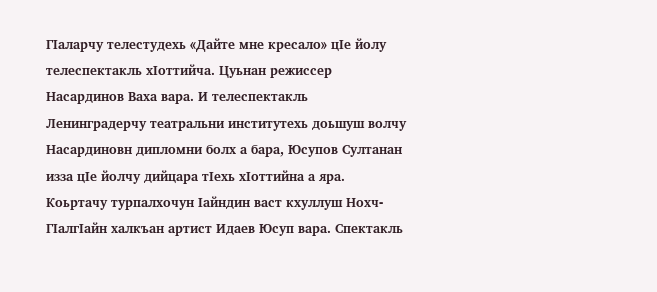ГIаларчу телестудехь «Дайте мне кресало» цIе йолу телеспектакль хIоттийча. Цуьнан режиссер Насардинов Ваха вара. И телеспектакль Ленинградерчу театральни институтехь доьшуш волчу Насардиновн дипломни болх а бара, Юсупов Султанан изза цIе йолчу дийцара тIехь хIоттийна а яра. Коьртачу турпалхочун Iайндин васт кхуллуш Нохч-ГIалгIайн халкъан артист Идаев Юсуп вара. Спектакль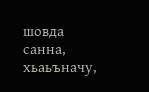шовда санна, хьаьъначу,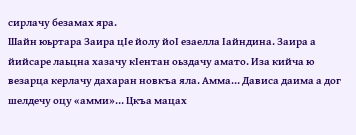сирлачу безамах яра.
Шайн юьртара Заира цIе йолу йоI езаелла Iайндина. Заира а йийсаре лаьцна хазачу кIентан оьздачу амато. Иза кийча ю везарца керлачу дахаран новкъа яла. Амма… Дависа даима а дог шелдечу оцу «амми»… Цкъа мацах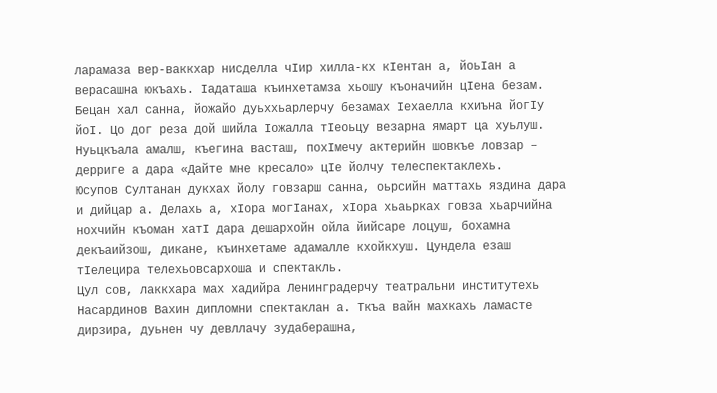ларамаза вер-ваккхар нисделла чIир хилла-кх кIентан а, йоьIан а верасашна юкъахь. Iадаташа къинхетамза хьошу къоначийн цIена безам.
Бецан хал санна, йожайо дуьххьарлерчу безамах Iехаелла кхиъна йогIу йоI. Цо дог реза дой шийла Iожалла тIеоьцу везарна ямарт ца хуьлуш. Нуьцкъала амалш, къегина васташ, похIмечу актерийн шовкъе ловзар – дерриге а дара «Дайте мне кресало» цIе йолчу телеспектаклехь.
Юсупов Султанан дукхах йолу говзарш санна, оьрсийн маттахь яздина дара и дийцар а. Делахь а, хIора могIанах, хIора хьаьрках говза хьарчийна нохчийн къоман хатI дара дешархойн ойла йийсаре лоцуш, бохамна декъаийзош, дикане, къинхетаме адамалле кхойкхуш. Цундела езаш тIелецира телехьовсархоша и спектакль.
Цул сов, лаккхара мах хадийра Ленинградерчу театральни институтехь Насардинов Вахин дипломни спектаклан а. Ткъа вайн махкахь ламасте дирзира, дуьнен чу девллачу зудаберашна,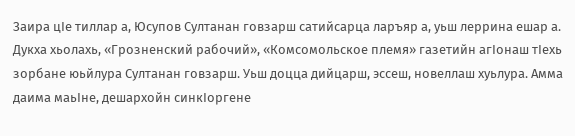Заира цIе тиллар а, Юсупов Султанан говзарш сатийсарца ларъяр а, уьш леррина ешар а.
Дукха хьолахь, «Грозненский рабочий», «Комсомольское племя» газетийн агIонаш тIехь зорбане юьйлура Султанан говзарш. Уьш доцца дийцарш, эссеш, новеллаш хуьлура. Амма даима маьIне, дешархойн синкIоргене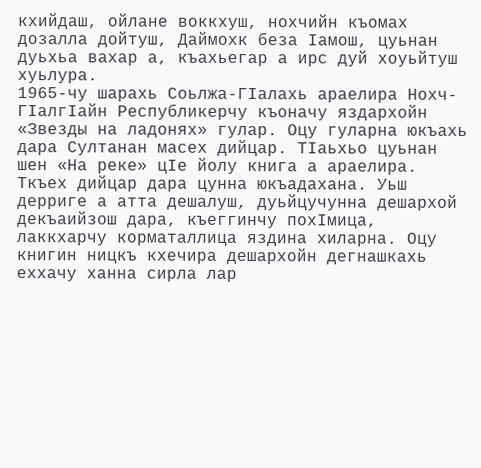кхийдаш, ойлане воккхуш, нохчийн къомах дозалла дойтуш, Даймохк беза Iамош, цуьнан дуьхьа вахар а, къахьегар а ирс дуй хоуьйтуш хуьлура.
1965-чу шарахь Соьлжа-ГIалахь араелира Нохч-ГIалгIайн Республикерчу къоначу яздархойн «Звезды на ладонях» гулар. Оцу гуларна юкъахь дара Султанан масех дийцар. ТIаьхьо цуьнан шен «На реке» цIе йолу книга а араелира. Ткъех дийцар дара цунна юкъадахана. Уьш дерриге а атта дешалуш, дуьйцучунна дешархой декъаийзош дара, къеггинчу похIмица, лаккхарчу корматаллица яздина хиларна. Оцу книгин ницкъ кхечира дешархойн дегнашкахь еххачу ханна сирла лар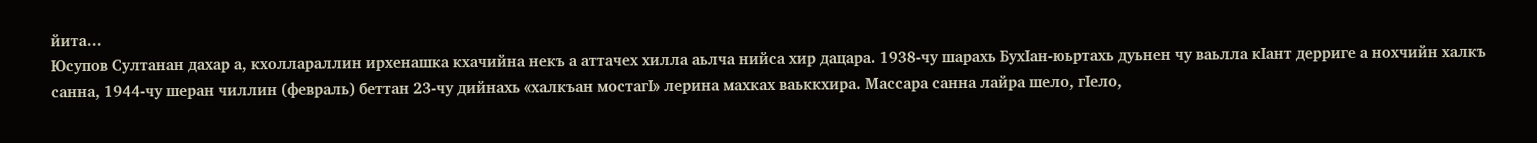йита…
Юсупов Султанан дахар а, кхоллараллин ирхенашка кхачийна некъ а аттачех хилла аьлча нийса хир дацара. 1938-чу шарахь БухIан-юьртахь дуьнен чу ваьлла кIант дерриге а нохчийн халкъ санна, 1944-чу шеран чиллин (февраль) беттан 23-чу дийнахь «халкъан мостагI» лерина махках ваьккхира. Массара санна лайра шело, гIело,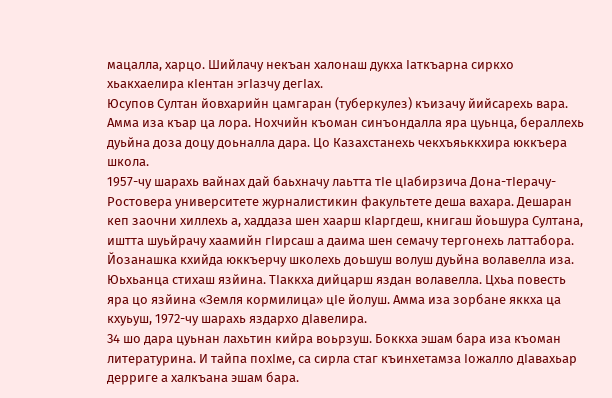мацалла, харцо. Шийлачу некъан халонаш дукха Iаткъарна сиркхо хьакхаелира кIентан эгIазчу дегIах.
Юсупов Султан йовхарийн цамгаран (туберкулез) къизачу йийсарехь вара. Амма иза къар ца лора. Нохчийн къоман синъондалла яра цуьнца, бераллехь дуьйна доза доцу доьналла дара. Цо Казахстанехь чекхъяьккхира юккъера школа.
1957-чу шарахь вайнах дай баьхначу лаьтта тIе цIабирзича Дона-тIерачу-Ростовера университете журналистикин факультете деша вахара. Дешаран кеп заочни хиллехь а, хаддаза шен хаарш кIаргдеш, книгаш йоьшура Султана, иштта шуьйрачу хаамийн гIирсаш а даима шен семачу тергонехь латтабора.
Йозанашка кхийда юккъерчу школехь доьшуш волуш дуьйна волавелла иза. Юьхьанца стихаш язйина. ТIаккха дийцарш яздан волавелла. Цхьа повесть яра цо язйина «Земля кормилица» цIе йолуш. Амма иза зорбане яккха ца кхуьуш, 1972-чу шарахь яздархо дIавелира.
34 шо дара цуьнан лахьтин кийра воьрзуш. Боккха эшам бара иза къоман литературина. И тайпа похIме, са сирла стаг къинхетамза Iожалло дIавахьар дерриге а халкъана эшам бара.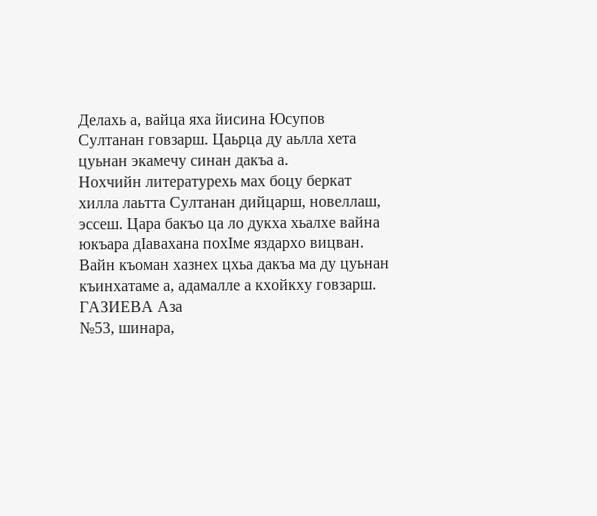Делахь а, вайца яха йисина Юсупов Султанан говзарш. Цаьрца ду аьлла хета цуьнан экамечу синан дакъа а.
Нохчийн литературехь мах боцу беркат хилла лаьтта Султанан дийцарш, новеллаш, эссеш. Цара бакъо ца ло дукха хьалхе вайна юкъара дIавахана похIме яздархо вицван. Вайн къоман хазнех цхьа дакъа ма ду цуьнан къинхатаме а, адамалле а кхойкху говзарш.
ГАЗИЕВА Аза
№53, шинара,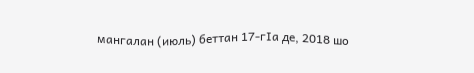мангалан (июль) беттан 17-гIа де, 2018 шо